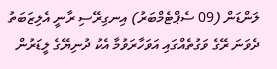ލަންޑަން (09 ސެޕްޓެމްބަރު) އިނގިރޭސި ރާނީ އެލިޒަބަތު ދެވަނަ ރޭގެ ވަގުތެއްގައި އަވަހާރަވުމާ އެކު ދުނިޔޭގެ ލީޑަރުން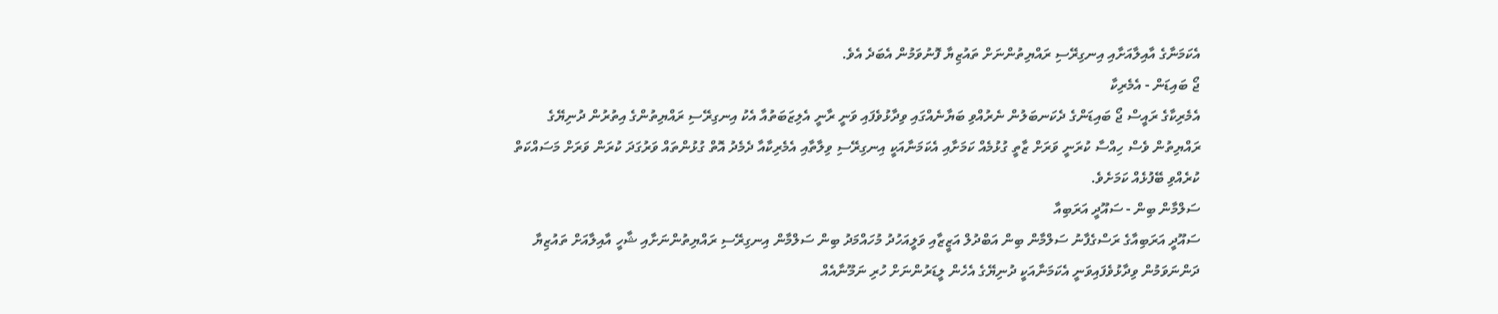އެކަމަނާގެ އާއިލާއަށާއި އިނގިރޭސި ރައްޔިތުންނަށް ތައުޒިޔާ ފޮނުވަމުން އެބަދެ އެވެ.
ޖޯ ބައިޑަން - އެމެރިކާ
އެމެރިކާގެ ރައީސް ޖޯ ބައިޑަންގެ ދެކަނބަލުން ނެރުއްވި ބަޔާނެއްގައި ވިދާޅުވެފައި ވަނީ ރާނީ އެލިޒަބަތުއާ އެކު އިނގިރޭސި ރައްޔިތުންގެ އިތުރުން ދުނިޔޭގެ ރައްޔިތުން ވެސް ހިއްސާ ކުރަނީ ވަރަށް ޒާތީ ގުޅުމެއް ކަމަށާއި އެކަމަނާއަކީ އިނގިރޭސި ވިލާތާއި އެމެރިކާއާ ދެމެދު އޮތް ގުޅުންތައް ވަރުގަދަ ކުރަން ވަރަށް މަސައްކަތް ކުރެއްވި ބޭފުޅެއް ކަމަށެވެ.
ސަލްމާން ބިން - ސައޫދީ އަރަބިއާ
ސައޫދީ އަރަބިއާގެ ރަސްގެފާނު ސަލްމާން ބިން އަބްދުލް އަޒީޒާއި ވަލީއަހުދު މުހައްމަދު ބިން ސަލްމާން އިނގިރޭސި ރައްޔިތުންނަށާއި ޝާހީ އާއިލާއަށް ތައުޒިޔާ ދަންނަވަމުން ވިދާޅުވެފައިވަނީ އެކަމަނާއަކީ ދުނިޔޭގެ އެހެން ލީޑަރުންނަށް ހުރި ނަމޫނާއެއް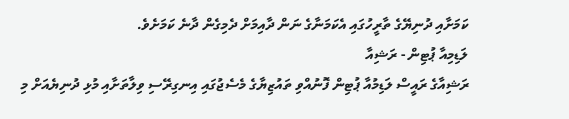ކަމަށާއި ދުނިޔޭގެ ތާރީހުގައި އެކަމަނާގެ ނަން ދާއިމަށް ދެމިގެން ދާނެ ކަމަށެވެ.
ލަޑިމިއާ ޕުޓިން - ރަޝިއާ
ރަޝިއާގެ ރައީސް ލަޑިމުއާ ޕުޓިން ފޮނުއްވި ތައުޒިޔާގެ މެސެޖުގައި އިނގިރޭސި ވިލާތަށާއި މުޅި ދުނިޔެއަށް މި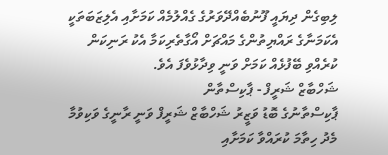ލިބިގެން ދިޔައީ ފޫނުބެއްދޭވަރުގެ ގެއްލުމެއް ކަމަށާއި އެލިޒަބަތަކީ އެކަމަނާގެ ރައްޔިތުންގެ މައްޗަށް އޯގާތެރިކަމާ އެކު ރަނިކަން ކުރެއްވި ބޭފުޅެއް ކަމަށް ވަނީ ވިދާޅުވެފަ އެވެ.
ޝަހްބާޒް ޝަރީފް - ޕާކިސްތާން
ޕާކިސްތާނުގެ ބޮޑު ވަޒީރު ޝަހްބާޒް ޝަރީފް ވަނީ ރާނީގެ ވަކިވުމާ މެދު ހިތާމަ ކުރައްވާ ކަމަށާއި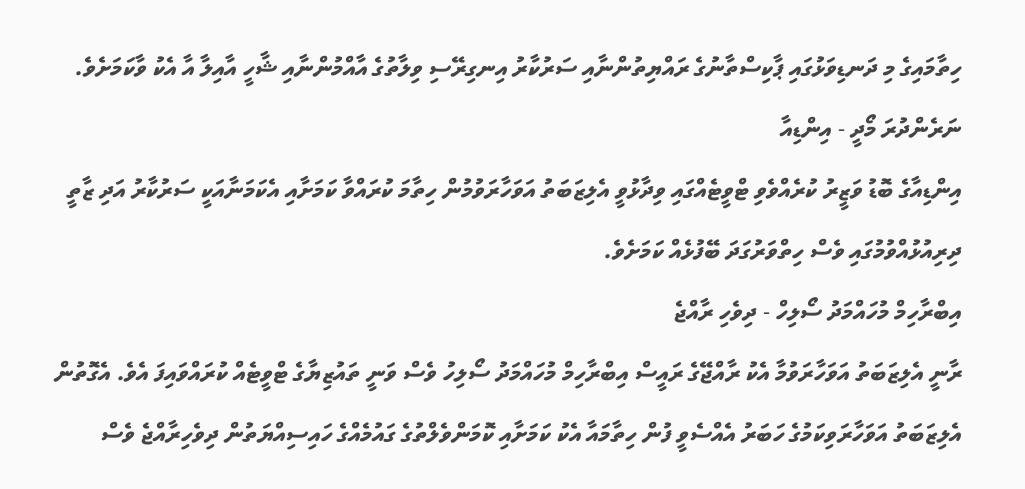ހިތާމައިގެ މި ދަނޑިވަޅުގައި ޕާކިސްތާނުގެ ރައްޔިތުންނާއި ސަރުކާރު އިނގިރޭސި ވިލާތުގެ އާއްމުންނާއި ޝާހީ އާއިލާ އާ އެކު ވާކަމަށެވެ.
ނަރެންދުރަ މޯދީ - އިންޑިއާ
އިންޑިއާގެ ބޮޑު ވަޒީރު ކުރެއްވެވި ޓްވީޓެއްގައި ވިދާޅުވީ އެލިޒަބަތު އަވަހާރަވުމުން ހިތާމަ ކުރައްވާ ކަމަށާއި އެކަމަނާއަކީ ސަރުކާރު އަދި ޒާތީ ދިރިއުޅުއްވުމުގައި ވެސް ހިތްވަރުގަދަ ބޭފުޅެއް ކަމަށެވެ.
އިބްރާހިމް މުހައްމަދު ސޯލިހް - ދިވެހި ރާއްޖެ
ރާނީ އެލިޒަބަތު އަވަހާރަވުމާ އެކު ރާއްޖޭގެ ރައީސް އިބްރާހިމް މުހައްމަދު ސޯލިހު ވެސް ވަނީ ތައުޒިޔާގެ ޓްވީޓެއް ކުރައްވައިފަ އެވެ. އެގޮތުން އެލިޒަބަތު އަވަހާރަވިކަމުގެ ހަބަރު އެއްސެވީ ފުން ހިތާމައާ އެކު ކަމަށާއި ކޮމަންވެލްތުގެ ގައުމެއްގެ ހައިސިއްޔަތުން ދިވެހިރާއްޖެ ވެސް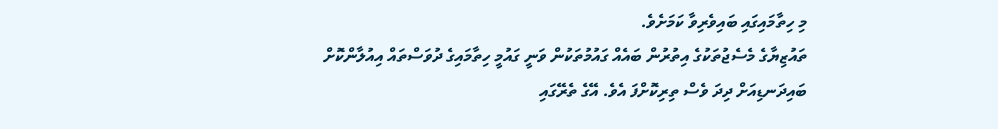މި ހިތާމައިގައި ބައިވެރިވާ ކަމަށެވެ.
ތައުޒިޔާގެ މެސެޖުތަކުގެ އިތުރުން ބައެއް ގައުމުތަކުން ވަނީ ގައުމީ ހިތާމައިގެ ދުވަސްތައް އިއުލާންކޮށް ބައިދަނޑިއަށް ދިދަ ވެސް ތިރިކޮށްފަ އެވެ. އޭގެ ތެރޭގައި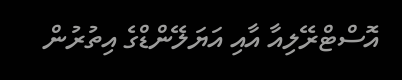އޮސްޓްރޭލިއާ އާއި އަޔަލޭންޑްގެ އިތުރުން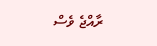ރާއްޖެ ވެސް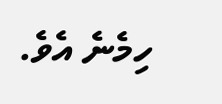ހިމެނެ އެވެ.